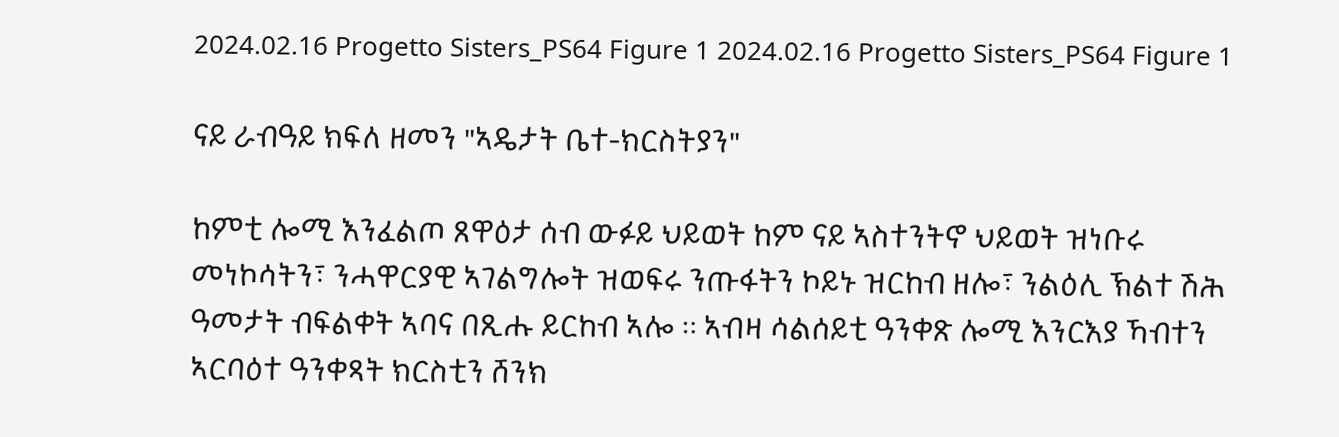2024.02.16 Progetto Sisters_PS64 Figure 1 2024.02.16 Progetto Sisters_PS64 Figure 1

ናይ ራብዓይ ክፍለ ዘመን "ኣዴታት ቤተ-ክርስትያን"

ከምቲ ሎሚ እንፈልጦ ጸዋዕታ ሰብ ውፉይ ህይወት ከም ናይ ኣስተንትኖ ህይወት ዝነቡሩ መነኮሳትን፣ ንሓዋርያዊ ኣገልግሎት ዝወፍሩ ንጡፋትን ኮይኑ ዝርከብ ዘሎ፣ ንልዕሊ ኽልተ ሽሕ ዓመታት ብፍልቀት ኣባና በጺሑ ይርከብ ኣሎ ። ኣብዛ ሳልሰይቲ ዓንቀጽ ሎሚ እንርእያ ኻብተን ኣርባዕተ ዓንቀጻት ክርስቲን ሸንክ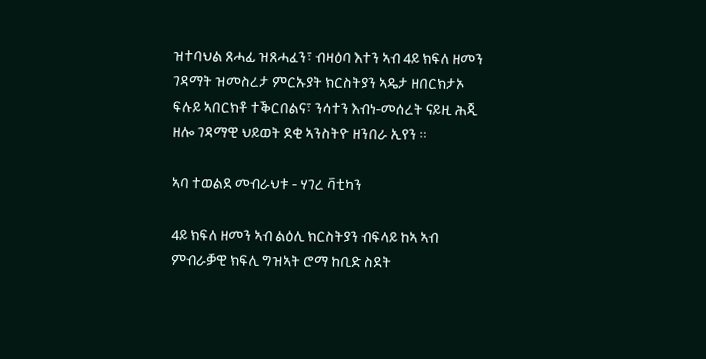ዝተባህል ጸሓፊ ዝጸሓፈን፣ ብዛዕባ እተን ኣብ 4ይ ክፍለ ዘመን ገዳማት ዝመስረታ ምርኡያት ክርስትያን ኣዴታ ዘበርክታኦ ፍሉይ ኣበርክቶ ተቕርበልና፣ ንሳተን እብነ-መሰረት ናይዚ ሕጂ ዘሎ ገዳማዊ ህይወት ደቂ ኣንስትዮ ዘንበራ ኢየን ።

ኣባ ተወልደ መብራህቱ - ሃገረ ቫቲካን

4ይ ክፍለ ዘመን ኣብ ልዕሊ ክርስትያን ብፍላይ ከኣ ኣብ ምብራቓዊ ክፍሊ ግዝኣት ሮማ ከቢድ ስደት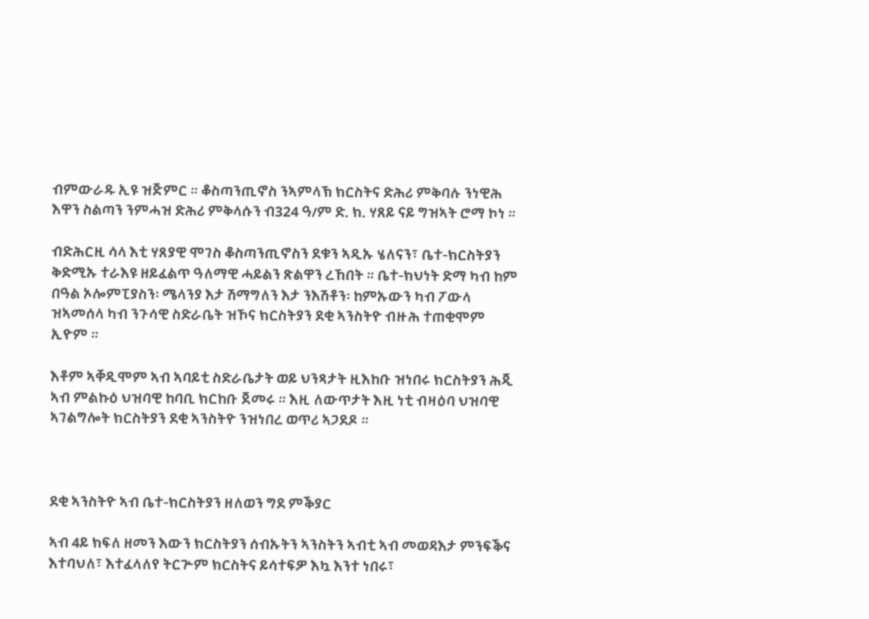ብምውራዱ ኢዩ ዝጅምር ። ቆስጣንጢኖስ ንኣምላኽ ክርስትና ድሕሪ ምቅባሉ ንነዊሕ እዋን ስልጣን ንምሓዝ ድሕሪ ምቅላሱን ብ324 ዓ/ም ድ. ክ. ሃጸይ ናይ ግዝኣት ሮማ ኮነ ።

ብድሕርዚ ሳላ እቲ ሃጸያዊ ሞገስ ቆስጣንጢኖስን ደቁን ኣዲኡ ሄለናን፣ ቤተ-ክርስትያን ቅድሚኡ ተራእዩ ዘይፈልጥ ዓለማዊ ሓይልን ጽልዋን ረኸበት ። ቤተ-ክህነት ድማ ካብ ከም በዓል ኦሎምፒያስን፡ ሜላንያ እታ ሽማግለን እታ ንእሽቶን፡ ከምኡውን ካብ ፖውላ ዝኣመሰላ ካብ ንጉሳዊ ስድራቤት ዝኾና ክርስትያን ደቂ ኣንስትዮ ብዙሕ ተጠቂሞም ኢዮም ።

እቶም ኣቐዲሞም ኣብ ኣባይቲ ስድራቤታት ወይ ህንጻታት ዚእከቡ ዝነበሩ ክርስትያን ሕጂ ኣብ ምልኩዕ ህዝባዊ ከባቢ ክርከቡ ጀመሩ ። እዚ ለውጥታት እዚ ነቲ ብዛዕባ ህዝባዊ ኣገልግሎት ክርስትያን ደቂ ኣንስትዮ ንዝነበረ ወጥሪ ኣጋደዶ ።



ደቂ ኣንስትዮ ኣብ ቤተ-ክርስትያን ዘለወን ግደ ምቕያር

ኣብ 4ይ ክፍለ ዘመን እውን ክርስትያን ሰብኡትን ኣንስትን ኣብቲ ኣብ መወዳእታ ምንፍቕና እተባህለ፣ እተፈላለየ ትርጕም ክርስትና ይሳተፍዎ እኳ እንተ ነበሩ፣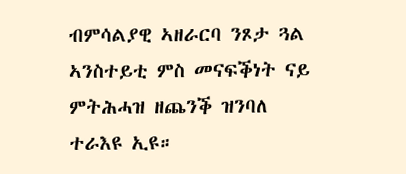ብምሳልያዊ ኣዘራርባ ንጾታ ጓል ኣንስተይቲ ምስ መናፍቕነት ናይ ምትሕሓዝ ዘጨንቕ ዝንባለ ተራእዩ ኢዩ።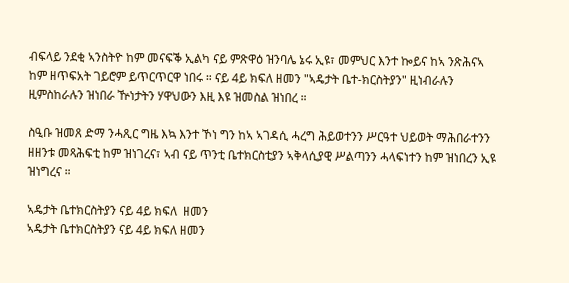ብፍላይ ንደቂ ኣንስትዮ ከም መናፍቕ ኢልካ ናይ ምጽዋዕ ዝንባሌ ኔሩ ኢዩ፣ መምህር እንተ ኰይና ከኣ ንጽሕናኣ ከም ዘጥፍአት ገይሮም ይጥርጥርዋ ነበሩ ። ናይ 4ይ ክፍለ ዘመን "ኣዴታት ቤተ-ክርስትያን" ዚነብራሉን ዚምስከራሉን ዝነበራ ዅነታትን ሃዋህውን እዚ እዩ ዝመስል ዝነበረ ።

ስዒቡ ዝመጸ ድማ ንሓጺር ግዜ እኳ እንተ ኾነ ግን ከኣ ኣገዳሲ ሓረግ ሕይወተንን ሥርዓተ ህይወት ማሕበራተንን ዘዘንቱ መጻሕፍቲ ከም ዝነገረና፣ ኣብ ናይ ጥንቲ ቤተክርስቲያን ኣቅላሲያዊ ሥልጣንን ሓላፍነተን ከም ዝነበረን ኢዩ ዝነግረና ።

ኣዴታት ቤተክርስትያን ናይ 4ይ ክፍለ  ዘመን
ኣዴታት ቤተክርስትያን ናይ 4ይ ክፍለ ዘመን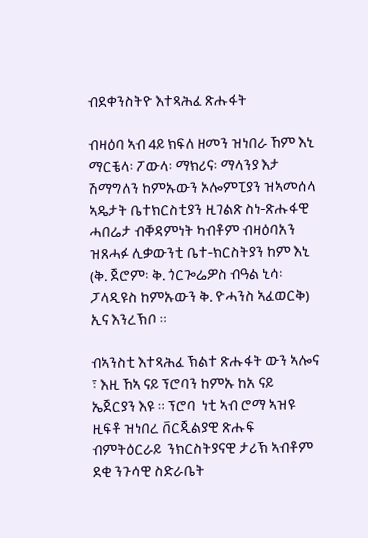ብደቀንስትዮ እተጻሕፈ ጽሑፋት

ብዛዕባ ኣብ 4ይ ክፍለ ዘመን ዝነበራ ኸም እኒ ማርቼላ፡ ፖውላ፡ ማክሪና፡ ማላንያ እታ ሽማግለን ከምኡውን ኦሎምፒያን ዝኣመሰላ ኣዴታት ቤተክርስቲያን ዚገልጽ ስነ-ጽሑፋዊ ሓበሬታ ብቐዳምነት ካብቶም ብዛዕባአን ዝጸሓፉ ሊቃውንቲ ቤተ-ክርስትያን ከም እኒ (ቅ. ጀሮም፡ ቅ. ጎርጐሬዎስ ብዓል ኒሳ፡ ፓላዲዩስ ከምኡውን ቅ. ዮሓንስ ኣፈወርቅ) ኢና እንረኽቦ ።

ብኣንስቲ እተጻሕፈ ኽልተ ጽሑፋት ውን ኣሎና ፣ እዚ ኸኣ ናይ ፕሮባን ከምኡ ከአ ናይ ኤጀርያን እዩ ። ፕሮባ  ነቲ ኣብ ሮማ ኣዝዩ ዚፍቶ ዝነበረ ቨርጂልያዊ ጽሑፍ ብምትዕርራይ  ንክርስትያናዊ ታሪኽ ኣብቶም ደቂ ንጉሳዊ ስድራቤት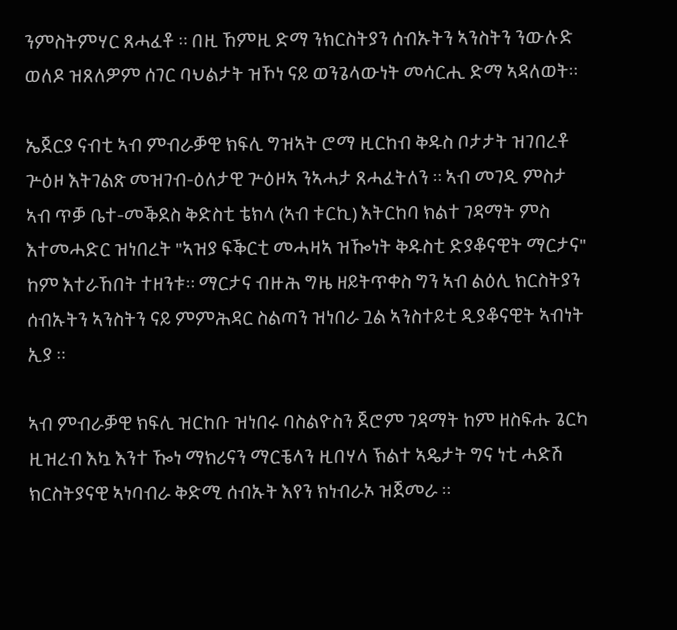ንምስትምሃር ጸሓፈቶ ። በዚ ኸምዚ ድማ ንክርስትያን ሰብኡትን ኣንስትን ንውሉድ ወለዶ ዝጸለዎም ሰገር ባህልታት ዝኾነ ናይ ወንጌላውነት መሳርሒ ድማ ኣዳለወት።

ኤጀርያ ናብቲ ኣብ ምብራቓዊ ክፍሊ ግዝኣት ሮማ ዚርከብ ቅዱስ ቦታታት ዝገበረቶ ጕዕዞ እትገልጽ መዝገብ-ዕለታዊ ጕዕዞኣ ንኣሓታ ጸሓፈትለን ። ኣብ መገዲ ምስታ ኣብ ጥቓ ቤተ-መቕደስ ቅድስቲ ቴክላ (ኣብ ቱርኪ) እትርከባ ክልተ ገዳማት ምስ እተመሓድር ዝነበረት "ኣዝያ ፍቕርቲ መሓዛኣ ዝዀነት ቅዱስቲ ድያቆናዊት ማርታና" ከም እተራኸበት ተዘንቱ። ማርታና ብዙሕ ግዜ ዘይትጥቀስ ግን ኣብ ልዕሊ ክርስትያን ሰብኡትን ኣንስትን ናይ ምምሕዳር ስልጣን ዝነበራ ጓል ኣንስተይቲ ዲያቆናዊት ኣብነት ኢያ ።

ኣብ ምብራቓዊ ክፍሊ ዝርከቡ ዝነበሩ ባስልዮስን ጀሮም ገዳማት ከም ዘስፍሑ ጌርካ ዚዝረብ እኳ እንተ ዀነ ማክሪናን ማርቼላን ዚበሃላ ኽልተ ኣዴታት ግና ነቲ ሓድሽ ክርስትያናዊ ኣነባብራ ቅድሚ ሰብኡት እየን ክነብራኦ ዝጀመራ ።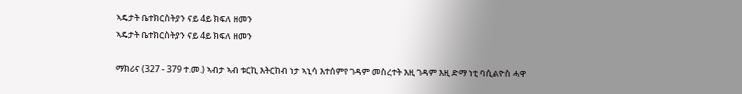ኣዴታት ቤተክርስትያን ናይ 4ይ ክፍለ ዘመን
ኣዴታት ቤተክርስትያን ናይ 4ይ ክፍለ ዘመን

ማክሪና (327 - 379 ተ.መ.) ኣብታ ኣብ ቱርኪ እትርከብ ነታ ኣኒሳ እተሰምየ ገዳም መስረተት እዚ ገዳም እዚ ድማ ነቲ ባሲልዮስ ሓዋ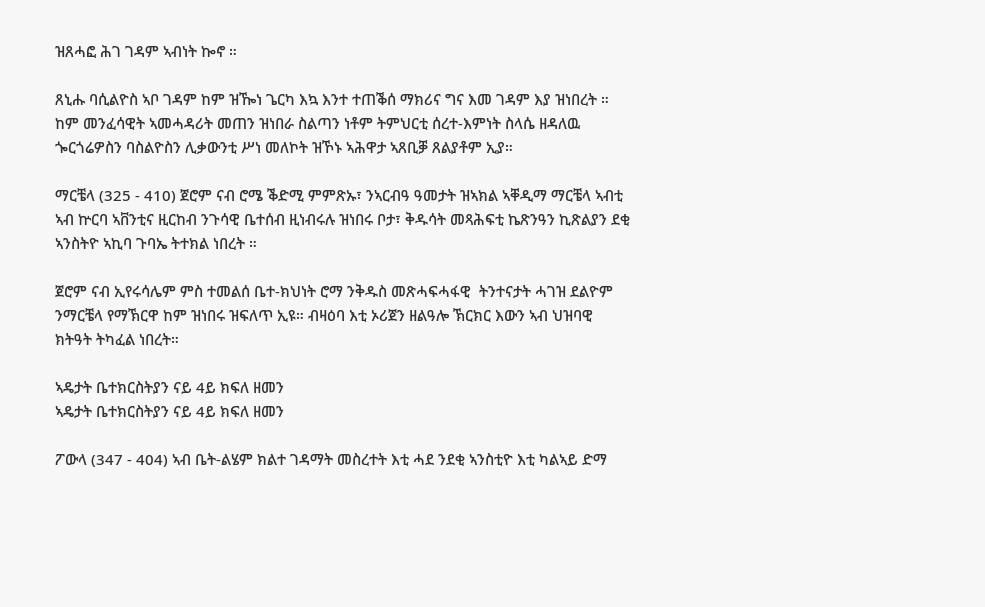ዝጸሓፎ ሕገ ገዳም ኣብነት ኰኖ ።

ጸኒሑ ባሲልዮስ ኣቦ ገዳም ከም ዝዀነ ጌርካ እኳ እንተ ተጠቕሰ ማክሪና ግና እመ ገዳም እያ ዝነበረት ። ከም መንፈሳዊት ኣመሓዳሪት መጠን ዝነበራ ስልጣን ነቶም ትምህርቲ ሰረተ-እምነት ስላሴ ዘዳለዉ ጐርጎሬዎስን ባስልዮስን ሊቃውንቲ ሥነ መለኮት ዝኾኑ ኣሕዋታ ኣጸቢቓ ጸልያቶም ኢያ።

ማርቼላ (325 - 410) ጀሮም ናብ ሮሜ ቕድሚ ምምጽኡ፣ ንኣርብዓ ዓመታት ዝኣክል ኣቐዲማ ማርቼላ ኣብቲ ኣብ ኵርባ ኣቨንቲና ዚርከብ ንጉሳዊ ቤተሰብ ዚነብሩሉ ዝነበሩ ቦታ፣ ቅዱሳት መጻሕፍቲ ኬጽንዓን ኪጽልያን ደቂ ኣንስትዮ ኣኪባ ጉባኤ ትተክል ነበረት ።

ጀሮም ናብ ኢየሩሳሌም ምስ ተመልሰ ቤተ-ክህነት ሮማ ንቅዱስ መጽሓፍሓፋዊ  ትንተናታት ሓገዝ ደልዮም ንማርቼላ የማኽርዋ ከም ዝነበሩ ዝፍለጥ ኢዩ። ብዛዕባ እቲ ኦሪጀን ዘልዓሎ ኽርክር እውን ኣብ ህዝባዊ ክትዓት ትካፈል ነበረት።

ኣዴታት ቤተክርስትያን ናይ 4ይ ክፍለ ዘመን
ኣዴታት ቤተክርስትያን ናይ 4ይ ክፍለ ዘመን

ፖውላ (347 - 404) ኣብ ቤት-ልሄም ክልተ ገዳማት መስረተት እቲ ሓደ ንደቂ ኣንስቲዮ እቲ ካልኣይ ድማ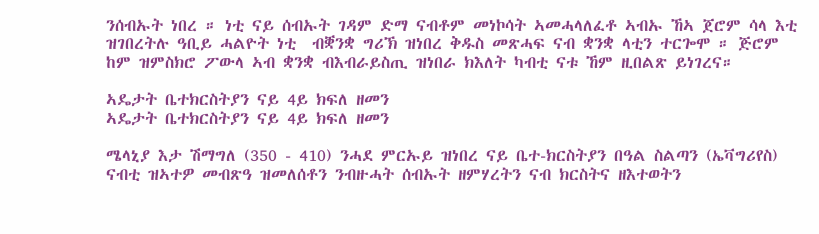ንሰብኡት ነበረ ። ነቲ ናይ ሰብኡት ገዳም ድማ ናብቶም መነኮሳት ኣመሓላለፈቶ ኣብኡ ኸኣ ጀሮም ሳላ እቲ ዝገበረትሉ ዓቢይ ሓልዮት ነቲ  ብቛንቋ ግሪኽ ዝነበረ ቅዱስ መጽሓፍ ናብ ቋንቋ ላቲን ተርጐሞ ። ጅሮም ከም ዝምስክሮ ፖውላ ኣብ ቋንቋ ብእብራይስጢ ዝነበራ ክእለት ካብቲ ናቱ ኸም ዚበልጽ ይነገረና።

ኣዴታት ቤተክርስትያን ናይ 4ይ ክፍለ ዘመን
ኣዴታት ቤተክርስትያን ናይ 4ይ ክፍለ ዘመን

ሜላኒያ እታ ሽማግለ (350 - 410) ንሓደ ምርኡይ ዝነበረ ናይ ቤተ-ክርስትያን በዓል ስልጣን (ኤቫግሪየስ) ናብቲ ዝኣተዎ መብጽዓ ዝመለሰቶን ንብዙሓት ሰብኡት ዘምሃረትን ናብ ክርስትና ዘእተወትን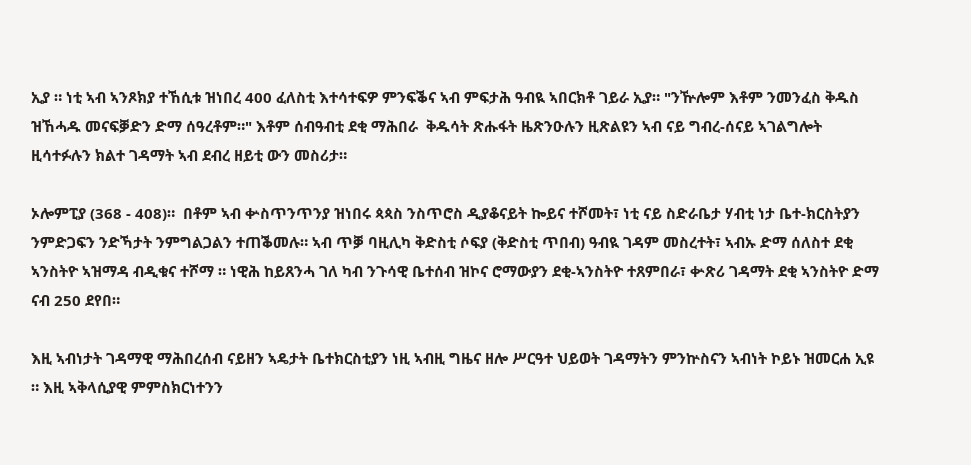ኢያ ። ነቲ ኣብ ኣንጾክያ ተኸሲቱ ዝነበረ 400 ፈለስቲ እተሳተፍዎ ምንፍቕና ኣብ ምፍታሕ ዓብዪ ኣበርክቶ ገይራ ኢያ። "ንዅሎም እቶም ንመንፈስ ቅዱስ ዝኸሓዱ መናፍቓድን ድማ ሰዓረቶም።" እቶም ሰብዓብቲ ደቂ ማሕበራ  ቅዱሳት ጽሑፋት ዜጽንዑሉን ዚጽልዩን ኣብ ናይ ግብረ-ሰናይ ኣገልግሎት ዚሳተፉሉን ክልተ ገዳማት ኣብ ደብረ ዘይቲ ውን መስሪታ።

ኦሎምፒያ (368 - 408)።  በቶም ኣብ ቍስጥንጥንያ ዝነበሩ ጳጳስ ንስጥሮስ ዲያቆናይት ኰይና ተሾመት፣ ነቲ ናይ ስድራቤታ ሃብቲ ነታ ቤተ-ክርስትያን ንምድጋፍን ንድኻታት ንምግልጋልን ተጠቕመሉ። ኣብ ጥቓ ባዚሊካ ቅድስቲ ሶፍያ (ቅድስቲ ጥበብ) ዓብዪ ገዳም መስረተት፣ ኣብኡ ድማ ሰለስተ ደቂ ኣንስትዮ ኣዝማዳ ብዲቁና ተሾማ ። ነዊሕ ከይጸንሓ ገለ ካብ ንጉሳዊ ቤተሰብ ዝኮና ሮማውያን ደቂ-ኣንስትዮ ተጸምበራ፣ ቍጽሪ ገዳማት ደቂ ኣንስትዮ ድማ ናብ 250 ደየበ።

እዚ ኣብነታት ገዳማዊ ማሕበረሰብ ናይዘን ኣዴታት ቤተክርስቲያን ነዚ ኣብዚ ግዜና ዘሎ ሥርዓተ ህይወት ገዳማትን ምንኵስናን ኣብነት ኮይኑ ዝመርሐ ኢዩ ። እዚ ኣቅላሲያዊ ምምስክርነተንን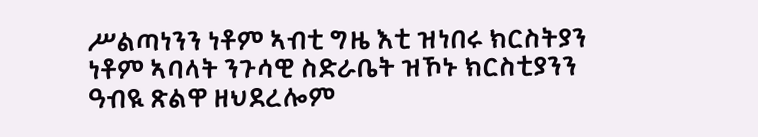ሥልጣነንን ነቶም ኣብቲ ግዜ እቲ ዝነበሩ ክርስትያን ነቶም ኣባላት ንጉሳዊ ስድራቤት ዝኾኑ ክርስቲያንን ዓብዪ ጽልዋ ዘህደረሎም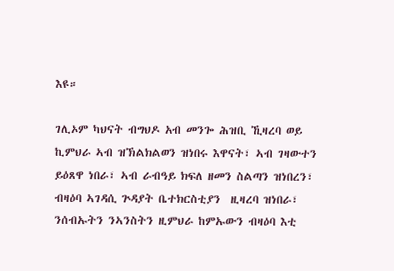እዩ።

ገሊኦም ካህናት ብግህዶ አብ መንጐ ሕዝቢ ኺዛረባ ወይ ኪምህራ ኣብ ዝኽልክልወን ዝነበሩ እዋናት፣ ኣብ ገዛውተን ይዕጸዋ ነበራ፣ ኣብ ራብዓይ ክፍለ ዘመን ስልጣን ዝነበረን፣ ብዛዕባ ኣገዳሲ ጕዳያት ቤተክርስቲያን  ዚዛረባ ዝነበራ፣ ንሰብኡትን ንኣንስትን ዚምህራ ከምኡውን ብዛዕባ እቲ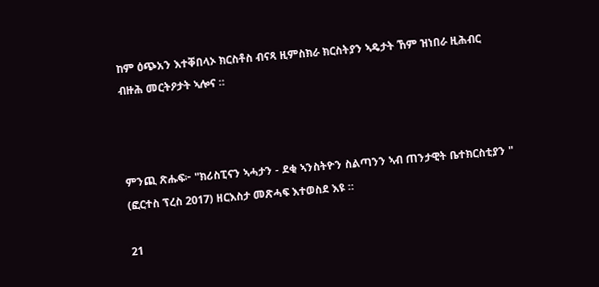ከም ዕጭአን እተቐበላኦ ክርስቶስ ብናጻ ዚምስክራ ክርስትያን ኣዴታት ኸም ዝነበራ ዚሕብር ብዙሕ መርትዖታት ኣሎና ።



ምንጪ ጽሑፍ፦ "ክሪስፒናን ኣሓታን - ደቂ ኣንስትዮን ስልጣንን ኣብ ጠንታዊት ቤተክርስቲያን " (ፎርተስ ፕረስ 2017) ዘርእስታ መጽሓፍ እተወስደ እዩ ።

21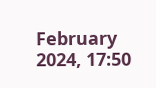February 2024, 17:50